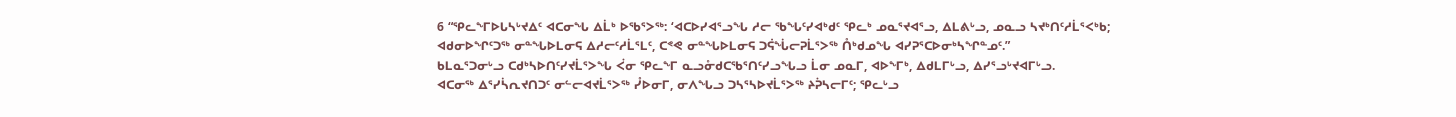6 “ᕿᓚᖕᒥᐅᒐᓴᒡᔪᐃᑦ ᐊᑕᓂᖓ ᐃᒫᒃ ᐅᖃᕐᐳᖅ: ‘ᐊᑕᐅᓯᐊᕐᓗᖓ ᓱᓕ ᖃᖓᑦᓯᐊᒃᑯᑦ ᕿᓚᒃ ᓄᓇᕐᔪᐊᕐᓗ, ᐃᒪᕕᒡᓗ, ᓄᓇᓗ ᓴᔪᒃᑎᑦᓱᒫᕐᐸᒃᑲ;
ᐊᑯᓂᐅᖏᑦᑐᖅ ᓂᓐᖓᐅᒪᓂᕋ ᐃᓱᓕᑦᓱᒫᕐᒪᑦ, ᑕᕝᕙ ᓂᓐᖓᐅᒪᓂᕋ ᑐᕌᖔᓕᕈᒫᕐᐳᖅ ᑍᒃᑯᓄᖓ ᐊᓯᕈᕐᑕᐅᓂᒃᓴᖏᓐᓄᑦ.”
ᑲᒪᓇᕐᑐᓂᒡᓗ ᑕᑯᒃᓴᐅᑎᑦᓯᔪᒫᕐᐳᖓ ᐹᓂ ᕿᓚᖕᒥ ᓇᓗᓁᑯᑕᖃᕐᑎᑦᓯᓗᖓᓗ ᒫᓂ ᓄᓇᒥ, ᐊᐅᖕᒥᒃ, ᐃᑯᒪᒥᒡᓗ, ᐃᓯᕐᓗᒡᔪᐊᒥᒡᓗ.
ᐊᑕᓂᖅ ᐃᕐᓯᓵᕆᔪᑎᑐᑦ ᓂᓪᓕᐊᔪᒫᕐᐳᖅ ᓮᐅᓂᒥ, ᓂᐱᖓᓗ ᑐᓴᕐᓴᐅᔪᒫᕐᐳᖅ ᔨᕉᓴᓕᒥᑦ; ᕿᓚᒡᓗ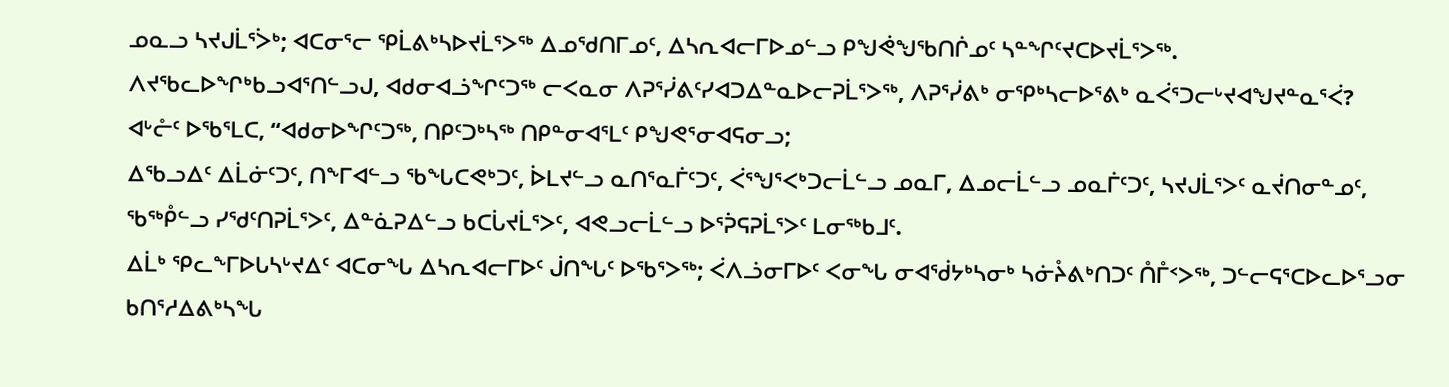ᓄᓇᓗ ᓴᔪᒍᒫᕐᐴᒃ; ᐊᑕᓂᕐᓕ ᕿᒫᕕᒃᓴᐅᔪᒫᕐᐳᖅ ᐃᓄᖁᑎᒥᓄᑦ, ᐃᓴᕆᐊᓕᒥᐅᓄᓪᓗ ᑭᖑᕚᖑᖃᑎᒌᓄᑦ ᓴᓐᖏᑦᔪᑕᐅᔪᒫᕐᐳᖅ.
ᐱᔪᖃᓚᐅᖏᒃᑲᓗᐊᕐᑎᓪᓗᒍ, ᐊᑯᓂᐊᓘᖏᑦᑐᖅ ᓕᐸᓇᓂ ᐱᕈᕐᓰᕕᑦᓯᐊᑐᐃᓐᓇᐅᓕᕈᒫᕐᐳᖅ, ᐱᕈᕐᓰᕕᒃ ᓂᕿᒃᓴᓕᐅᕐᕕᒃ ᓇᐹᕐᑐᓕᒡᔪᐊᖑᔪᓐᓇᕐᐹ?
ᐊᒡᓔᑦ ᐅᖃᕐᒪᑕ, “ᐊᑯᓂᐅᖏᑦᑐᖅ, ᑎᑭᑦᑐᒃᓴᖅ ᑎᑭᓐᓂᐊᕐᒪᑦ ᑭᖑᕙᕐᓂᐊᕋᓂᓗ;
ᐃᖃᓗᐃᑦ ᐃᒫᓃᑦᑐᑦ, ᑎᖕᒥᐊᓪᓗ ᖃᖓᑕᕙᒃᑐᑦ, ᐆᒪᔪᓪᓗ ᓇᑎᕐᓇᒦᑦᑐᑦ, ᐹᕐᖑᕐᐸᒃᑐᓕᒫᓪᓗ ᓄᓇᒥ, ᐃᓄᓕᒫᓪᓗ ᓄᓇᒦᑦᑐᑦ, ᓴᔪᒍᒫᕐᐳᑦ ᓇᔫᑎᓂᓐᓄᑦ, ᖃᖅᑬᓪᓗ ᓯᖁᑦᑎᕈᒫᕐᐳᑦ, ᐃᓐᓈᕈᐃᓪᓗ ᑲᑕᒑᔪᒫᕐᐳᑦ, ᐊᕙᓗᓕᒫᓪᓗ ᐅᕐᕉᕋᕈᒫᕐᐳᑦ ᒪᓂᖅᑲᒧᑦ.
ᐃᒫᒃ ᕿᓚᖕᒥᐅᒐᓴᒡᔪᐃᑦ ᐊᑕᓂᖓ ᐃᓴᕆᐊᓕᒥᐅᑦ ᒎᑎᖓᑦ ᐅᖃᕐᐳᖅ; ᐹᐱᓘᓂᒥᐅᑦ ᐸᓂᖓ ᓂᐊᖂᔭᒃᓴᓂᒃ ᓴᓃᔧᕕᒃᑎᑐᑦ ᑍᒤᑉᐳᖅ, ᑐᓪᓕᕋᕐᑕᐅᓚᐅᕐᓗᓂ ᑲᑎᕐᓱᐃᕕᒃᓴᖓ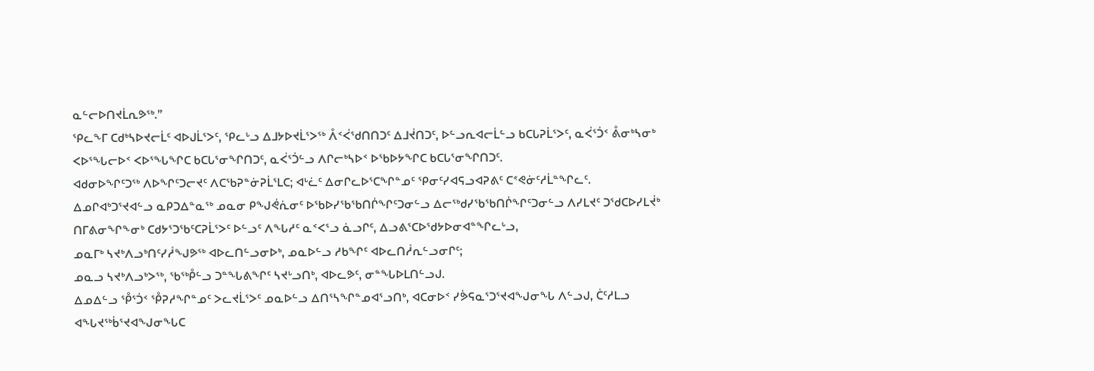ᓇᓪᓕᐅᑎᔪᒫᕆᕗᖅ.”
ᕿᓚᖕᒥ ᑕᑯᒃᓴᐅᔪᓕᒫᑦ ᐊᐅᒍᒫᕐᐳᑦ, ᕿᓚᒡᓗ ᐃᒧᔭᐅᔪᒫᕐᐳᖅ ᐰᑉᐹᖁᑎᑎᑐᑦ ᐃᒧᔫᑎᑐᑦ, ᐅᓪᓗᕆᐊᓕᒫᓪᓗ ᑲᑕᒐᕈᒫᕐᐳᑦ, ᓇᐹᕐᑑᑉ ᕔᓂᒃᓴᓂᒃ ᐸᐅᕐᖓᓕᐅᑉ ᐸᐅᕐᖓᖏᑕ ᑲᑕᒐᕐᓂᖏᑎᑐᑦ, ᓇᐹᕐᑑᓪᓗ ᐱᒋᓕᒃᓴᐅᑉ ᐅᖃᐅᔭᖏᑕ ᑲᑕᒐᕐᓂᖏᑎᑐᑦ.
ᐊᑯᓂᐅᖏᑦᑐᖅ ᐱᐅᖏᑦᑐᓕᔪᑦ ᐱᑕᖃᕈᓐᓃᕈᒫᕐᒪᑕ; ᐊᒡᓛᑦ ᐃᓂᒋᓚᐅᕐᑕᖏᓐᓄᑦ ᕿᓂᑦᓯᐊᕋᓗᐊᕈᕕᑦ ᑕᕝᕙᓃᑦᓱᒫᓐᖏᓚᑦ.
ᐃᓄᒋᐊᒃᑐᕐᔪᐊᓪᓗ ᓇᑭᑐᐃᓐᓇᖅ ᓄᓇᓂ ᑭᖑᕚᕇᓂᑦ ᐅᖃᐅᓯᖃᖃᑎᒌᖏᑦᑐᓂᓪᓗ ᐃᓕᖅᑯᓯᖃᖃᑎᒌᖏᑦᑐᓂᓪᓗ ᐱᓯᒪᔪᑦ ᑐᖁᑕᐅᓯᒪᔫᒃ ᑎᒥᕕᓂᖏᖕᓂᒃ ᑕᑯᔭᕐᑐᖃᑦᑕᕈᒫᕐᐳᑦ ᐅᓪᓗᑦ ᐱᖓᓱᑦ ᓇᑉᐸᕐᓗ ᓈᓗᒋᑦ, ᐃᓗᕕᕐᑕᐅᖁᔭᐅᓂᐊᓐᖏᓚᒡᓗ,
ᓄᓇᒥᒃ ᓴᔪᒃᐱᓗᒃᑎᑦᓯᓲᖑᕗᖅ ᐊᐅᓚᑎᓪᓗᓂᐅᒃ, ᓄᓇᐅᓪᓗ ᓱᑲᖏᑦ ᐊᐅᓚᑎᓲᕆᓪᓗᓂᒋᑦ;
ᓄᓇᓗ ᓴᔪᒃᐱᓗᒃᐳᖅ, ᖃᖅᑬᓪᓗ ᑐᓐᖓᕕᖏᑦ ᓴᔪᒡᓗᑎᒃ, ᐊᐅᓚᕗᑦ, ᓂᓐᖓᐅᒪᑎᓪᓗᒍ.
ᐃᓄᐃᓪᓗ ᕾᕐᑑᑉ ᕾᕈᓱᖏᓐᓄᑦ ᐳᓚᔪᒫᕐᐳᑦ ᓄᓇᐅᓪᓗ ᐃᑎᕐᓴᖏᓐᓄᐊᕐᓗᑎᒃ, ᐊᑕᓂᐅᑉ ᓯᕘᕋᓇᕐᑐᕐᔪᐊᖑᓂᖓ ᐱᓪᓗᒍ, ᑖᑦᓱᒪᓗ ᐊᖓᔪᖅᑳᕐᔪᐊᖑᓂᖓᑕ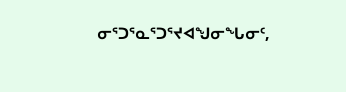ᓂᕐᑐᕐᓇᕐᑐᕐᔪᐊᖑᓂᖓᓂᑦ,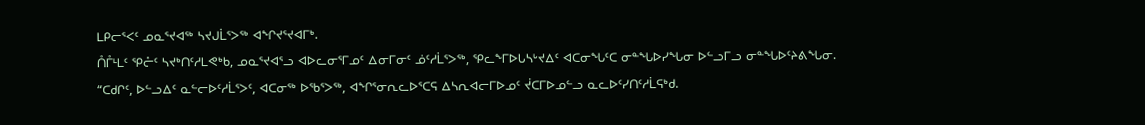ᒪᑭᓕᕐᐸᑦ ᓄᓇᕐᔪᐊᖅ ᓴᔪᒍᒫᕐᐳᖅ ᐊᖏᔪᕐᔪᐊᒥᒃ.
ᑍᒤᒻᒪᑦ ᕿᓔᑦ ᓴᔪᒃᑎᑦᓱᒪᕙᒃᑲ, ᓄᓇᕐᔪᐊᕐᓗ ᐊᐅᓚᓂᕐᒥᓄᑦ ᐃᓂᒥᓂᑦ ᓅᑦᓱᒫᕐᐳᖅ, ᕿᓚᖕᒥᐅᒐᓴᒡᔪᐃᑦ ᐊᑕᓂᖓᑦᑕ ᓂᓐᖓᐅᓯᖓᓂ ᐅᓪᓗᒥᓗ ᓂᓐᖓᐅᑦᔨᕕᖓᓂ.
“ᑕᑯᒋᑦ, ᐅᓪᓗᐃᑦ ᓇᓪᓕᐅᑦᓱᒫᕐᐳᑦ, ᐊᑕᓂᖅ ᐅᖃᕐᐳᖅ, ᐊᖏᕐᓂᕆᓚᐅᕐᑕᕋ ᐃᓴᕆᐊᓕᒥᐅᓄᑦ ᔫᑕᒥᐅᓄᓪᓗ ᓇᓚᐅᑦᓯᑎᑦᓱᒫᕋᒃᑯ.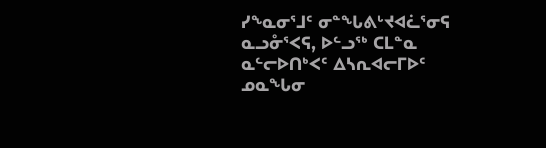ᓯᖕᓇᓂᕐᒧᑦ ᓂᓐᖓᕕᒡᔪᐊᓛᕐᓂᕋ ᓇᓗᓁᕐᐸᕋ, ᐅᓪᓗᖅ ᑕᒪᓐᓇ ᓇᓪᓕᐅᑎᒃᐸᑦ ᐃᓴᕆᐊᓕᒥᐅᑦ ᓄᓇᖓᓂ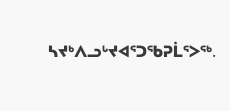ᓴᔪᒃᐱᓗᒡᔪᐊᕐᑐᖃᕈᒫᕐᐳᖅ.